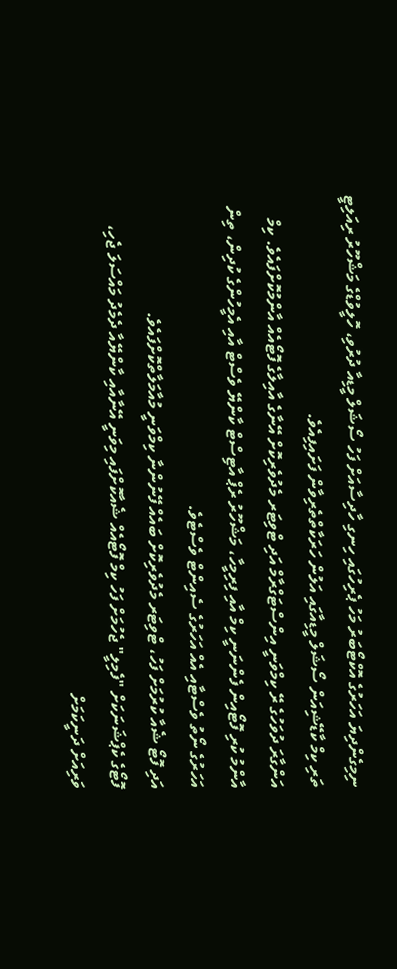ނިމިގެންދިޔަ އަހަރުގެ އޮކްޓޯބަރު މަހު ޕެރިހުގައި ހިނގި ހާދިސާއަށް ފަހު ސޯޝަލް މީޑިއާ ދުރުވި، ހޮލީވުޑްގެ މަޝްހޫރު ރިއަލިޓީ ތަރި ކިމް ކާޑޭޝިއަން ސޯޝަލް މީޑިއާގައި އަލުން ހަރަކާތްތެރިވާން ފަށައިފިއެވެ.
އަންގާރަ ދުވަހުގެ ރޭ ކިމްވަނީ އިންސްޓަގްރާމް އަދި ޓްވިޓަރ މެދުވެރިކޮށް އޭނާގެ އާއިލާގެ ފޮޓޯއެއް އާންމުކޮށްފައެވެ. ކިމް އާންމު ކުރި ފޮޓޯއިން ފެންނަނީ ކިމް އާއި ފިރިމީހާ، މަޝްހޫރު ރެޕް އާޓިސްޓް ކާންޔޭ ވެސްޓް އާއި އެމީހުންގެ ކުދިން، ތިން އަހަރުގެ ނޯތު ވެސްޓާއި އެއް އަހަރުގެ ސެއިންޓް ވެސްޓެވެ.
އަދި ފޮޓޯ ޝެއާ ކުރުމަށް ފަހު، ޓްވިޓަރ މެދުވެރިކޮށް ބައެއް ފޭނުންނާ ކިމްވަނީ މުއާމަލާތްކޮށްފައެވެ.
ފޮޓޯގެ ކެޕްޝަނަކަށް "ފެމިލީ" ޖެހުމަށް ފަހު ކިމް ފޮޓޯއެއް ޝެއާކޮށްފައި މިވަނީ އޭނާއާއި ކާންޔޭއާ ދެމެދު މައްސަލަ ޖެހި، ވަރިއަށް ދަނީކަމަށް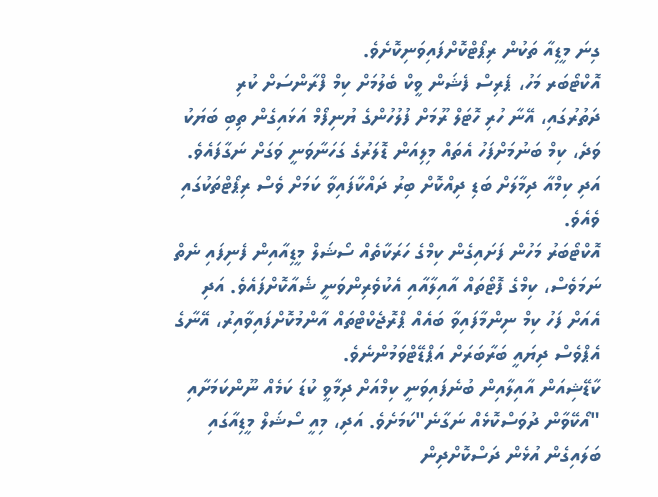ގިނަ މީޑިއާ ތަކުން ރިޕޯޓްކޮށްފައިވަނިކޮށެވެ.
އޮކްޓޯބަރ މަހު، ޕެރިސް ފެޝަން ވީކް ބެލުމަށް ކިމް ފްރާންސަށް ކުރި ދަތުރުގައި، އޭނާ ހުރި ހޮޓަލް ރޫމަށް ފުލުހުންގެ ޔުނިފޯމް އަޅައިގެން ތިބި ބަޔަކު ވަދެ، ކިމް ބަނުމަށްފަހު އެތައް މިލިއަން ޑޮލަރުގެ ގަހަނާވަނީ ވަގަށް ނަގާފައެވެ. އަދި ކިމްއާ ދިމާލަށް ބަޑި ދިއްކޮށް ބިރު ދައްކާފައިވާ ކަމަށް ވެސް ރިޕޯޓްތަކުގައި ވެއެވެ.
އޮކްޓޯބަރު މަހުން ފަށައިގެން ކިމްގެ ހަރަކާތެއް ސޯޝަލް މީޑިއާއިން ފެނިފައި ނެތް ނަމަވެސް، ކިމްގެ ފޮޓޯތައް އާއިލާއާއި އެކުވެރިންވަނީ ޝެއާކޮށްފައެވެ. އަދި އެއަށް ފަހު ކިމް ނިންމާފައިވާ ބައެއް ޕްރޮޖެކްޓްތައް އާންމުކޮށްފައިވާއިރު، އޭނާގެ އެޕްވެސް ދިޔައީ ބަރާބަރަށް އަޕްޑޭޓްވަމުންނެވެ.
ކާޑޭޝިއަން އާއިލާއިން ބުނެފައިވަނީ ކިމްއަށް ދިމާވީ ކުޑަ ކަމެއް ނޫންކަމަށާއި "އޯކޭވާން ދުވަސްކޮޅެއް ނަގާނެ"ކަމަށެވެ. އަދި، މިއީ ސޯޝަލް މީޑިއާގައި ބަލައިގެން އުޅެން ދަސްކޮށްދިން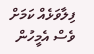ފިލާވަޅެއް ކަމަށް ވެސް އެމީހުން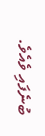ބުނެފައި ވެއެވެ.